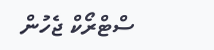ސްޓްރޯކް ޖެހުން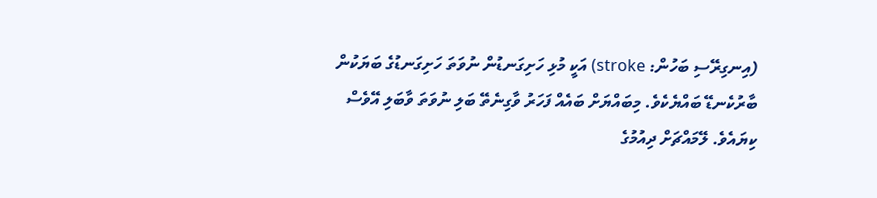(އިނގިރޭސި ބަހުން: stroke) އަކީ މުޅި ހަށިގަނޑުން ނުވަތަ ހަށިގަނޑުގެ ބަޔަކުން ބާރުކެނޑޭ ބައްޔެކެވެ. މިބައްޔަށް ބައެއް ފަހަރު ވާގިނެތޭ ބަލި ނުވަތަ ވާބަލި އޭވެސް ކިޔައެވެ. ލޭމައްޗަށް ދިއުމުގެ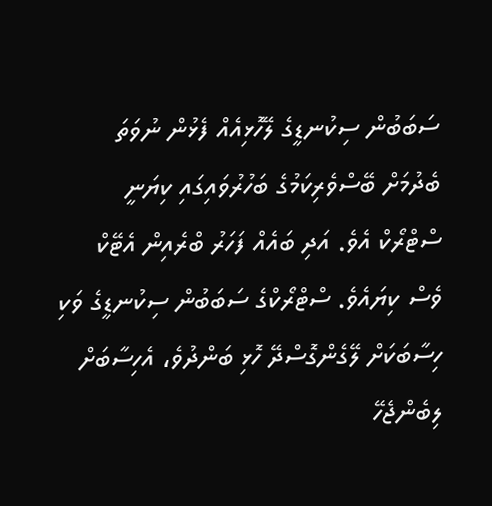ސަބަބުން ސިކުނޑީގެ ލޭހޮޅިއެއް ފެޅުން ނުވަތަ ބެދުމަށް ބޭސްވެރިކަމުގެ ބަހުރުވައިގައި ކިޔަނީ ސްޓްރޯކް އެވެ. އަދި ބައެއް ފަހަރު ބްރެއިން އެޓޭކް ވެސް ކިޔައެވެ. ސްޓްރޯކްގެ ސަބަބުން ސިކުނޑީގެ ވަކި ހިސާބަކަށް ލޭގެންގޮސްދޭ ހޮޅި ބަންދުވެ، އެހިސާބަށް ލިބެންޖެހޭ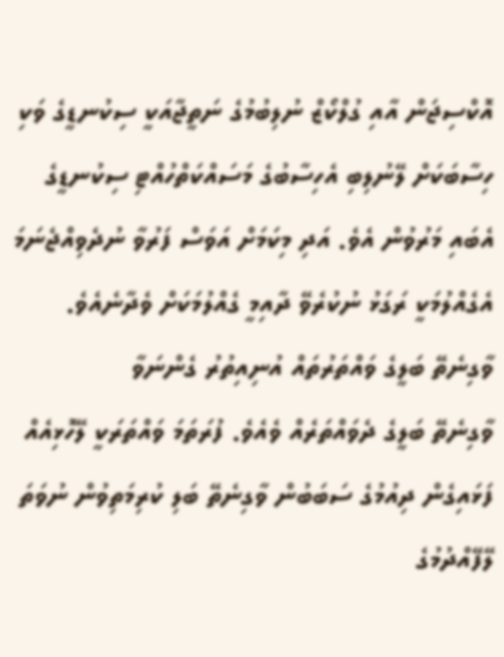އޮކްސިޖަން އާއި ގުލްކޯޒް ނުލިބުމުގެ ނަތީޖާއަކީ ސިކުނޑީގެ ވަކި ހިސާބަކަށް ލޭނުލިބި އެހިސާބުގެ މަސައްކަތްހުއްޓި ސިކުނޑީގެ އެބައި މަރުވުން އެވެ. އަދި މިކަމަށް އަވަސް ފަރުވާ ނުދެވިއްޖެނަމަ އެގެއްލުމަކީ ރަގަޅު ނުކުރެވޭ ދާއިމީ ގެއްލުމަކަށް ވެދާނެއެވެ.
ވާގިނެތޭ ބަލީގެ ވައްތަރުތައް އުނިއިތުރު ގެންނަވާ
ވާގިނެތޭ ބަލީގެ ދެވައްތަރެއް ވެއެވެ. ފުރަތަމަ ވައްތަރަކީ ލޭހޮޅިއެއް ފަޅައިގެން ދިއުމުގެ ސަބަބުން ވާގިނެތޭ ބަލި ކުރިމަތިވުން ނުވަތަ ލޭފޭއްދުމުގެ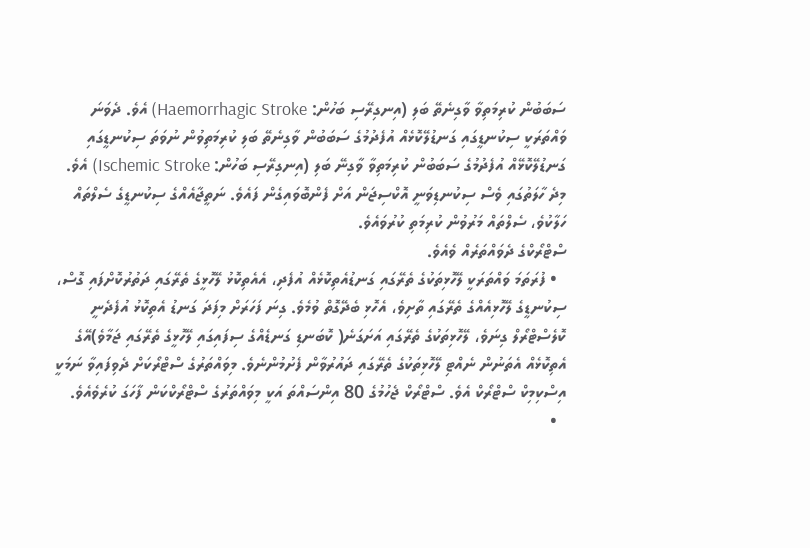ސަބަބުން ކުރިމަތިވާ ވާގިނެތޭ ބަލި (އިނގިރޭސި ބަހުން: Haemorrhagic Stroke) އެވެ. ދެވަނަ ވައްތަރަކީ ސިކުނޑީގައި ގަނޑުލޭކޮޅެއް އުފެދުމުގެ ސަބަބުން ވާގިނެތޭ ބަލި ކުރިމަތިވުން ނުވަތަ ސިކުނޑީގައި ގަނޑުލޭކޮޅޭއް އުފެދުމުގެ ސަބަބުން ކުރިމަތިވާ ވާގިނޭ ބަލި (އިނގިރޭސި ބަހުން: Ischemic Stroke) އެވެ. މިދެ ހާލަތުގައި ވެސް ސިކުނޑިވަނީ އޮކްސިޖަން އަށް ފެންބޮވައިގެން ފައެވެ. ނަތީޖާއެއްގެ ސިކުނޑީގެ ސެލްތައް ހަލާކުވެ، ސެލްތައް މަރުވުން ކުރިމަތި ކުރުވައެވެ.
ސްޓްރޯކްގެ ދެވައްތަރެއް ވެއެވެ.
  • ފުރަތަމަ ވައްތަރަކީ ލޭހޮޅިތަކުގެ ތެރޭގައި ގަނޑުއެތިކޮޅެއް އުފެދި، އެއެތިކޮޅު ލޭހޮޅީގެ ތެރޭގައި ދަތުރުކޮށްފައި ގޮސް، ސިކުނޑީގެ ލޭހޮޅިއެއްގެ ތެރޭގައި ތާށިވެ، އެހޮޅި ބެދޭގޮތް ވުމެވެ. ގިނަ ފަހަރަށް މިފަދަ ގަނޑު އެތިކޮޅު އުފެދެނީ ކޮލެސްޓްރޯލް ގިނަވެ، ލޭހޮޅިތަކުގެ ތެރޭގައި އަށަގަނެ( ކޮބަނޑި ގަނޑެއްގެ ސިފައިގައި ލޭހޮޅީގެ ތެރޭގައި ޖަމާވެ)އޭގެ އެތިކޮޅެއް އެތަނުން ނެއްޓި ލޭހޮޅިތަކުގެ ތެރޭގައި ދައުރުވާން ފެށުމުންނެވެ. މިވައްތަރުގެ ސްޓްރޯކަށް ދެވިފައިވާ ނަމަކީ އިސްކިމިކް ސްޓްރޯކް އެވެ. ސްޓްރޯކް ޖެހުމުގެ 80 އިންސައްތަ އަކީ މިވައްތަރުގެ ސްޓްރޯކްކަން ފާހަގަ ކުރެވެއެވެ.
  •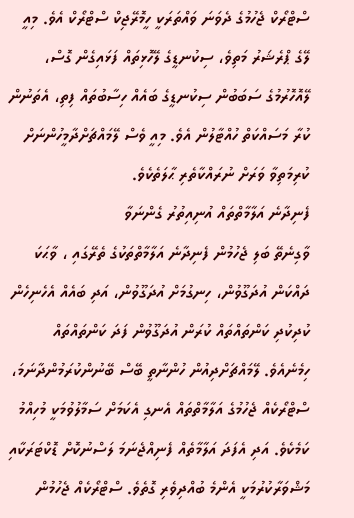ސްޓްރޯކް ޖެހުމުގެ ދެވަނަ ވައްތަރަކީ ހީމޮރޭޖިކް ސްޓްރޯކް އެވެ. މިއީ ލޭގެ ޕްރެޝަރު މަތިވެ، ސިކުނޑީގެ ލޭހޮޅިތައް ފަޅައިގެން ގޮސް، ލޭއޮހޮރުމުގެ ސަބަބުން ސިކުނޑީގެ ބައެއް ހިސާބުތައް ފިތި، އެތަނުން ކުރާ މަސައްކަތް ހުއްޓާލުން އެވެ. މިއީ ވެސް ލޭމައްޗަށްދާމީހުންނަށް ކުރިމަތިވާ ވަރަށް ނުރައްކާތެރި ޙާލަތެކެވެ.
ފެނިދާނެ އަލާމާތްތައް އުނިއިތުރު ގެންނަވާ
ވާގިނެތޭ ބަލި ޖެހުމުން ފެނިދާނެ އަލާމާތްތަކުގެ ތެރޭގައި ، ވާޙަކަ ދައްކަން އުދަގޫވުން، ހިނގުމަށް އުދަގޫވުން، އަދި ބައެއް އެހެނިހެން ކުދިކުދި ކަންތައްތައް ކުރަން އުދަގޫވުން ފަދަ ކަންތައްތައް ހިމެނެއެވެ. ލޭމައްޗަށްދިއުން ހުންނާތީ ބޭސް ބޭނުންކުރަމުންދާނަމަ، ސްޓްރޯކެއް ޖެހުމުގެ އަލާމާތްތައް އެނގި އެކަމަށް ސަމާލުވުމަކީ މުހިއްމު ކަމެކެވެ. އަދި އެފަދަ އަލާމާތެއް ފެނިއްޖެނަމަ ލަސްނުކޮށް ޑޮކްޓަރަކާއި މަޝްވަރާކުރުމަކީ އެންމެ ބުއްދިވެރި ގޮތެވެ. ސްޓްރޯކެއް ޖެހުމުން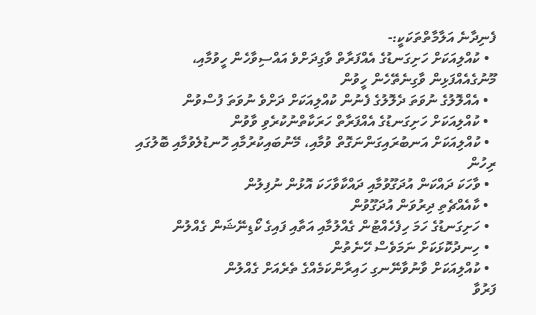ފެނިދާނެ އަލާމާތްތަކަކީ:-
  • ކުއްލިއަކަށް ހަށިގަނޑުގެ އެއްފަރާތް ވާގިދަށްވެ އައްސިވާހެން ހީވުމާއި، މޫނުގެއެއްފަޅިން ވާގިނެތޭހެން ހީވުން
  • އެއްލޮލުގެ ނުވަތަ ދެލޮލުގެ ފެނުން ކުއްލިއަކަށް ދަށްވެ ނުވަތަ ފުސްވުން
  • ކުއްލިއަކަށް ހަށިގަނޑުގެ އެއްފަރާތް ހަރަކާތްނުކުރެވި ވާވުން
  • ކުއްލިއަކަށް އަނބުރައިގަންނަގޮތް ވުމާއި، މޭނުބައިކުރުމާއި ހޮނޑުލެވުމާއި ބޮލުގައި ރިހުން
  • ވާހަކަ ދައްކަން އުދަގޫވުމާއި ދައްކާވާހަކަ އޮޅުން ނުފިލުން
  • ކާއެއްޗެތި ދިރުވަން އުދަގޫވުން
  • ހަށިގަނޑުގެ ހަމަ ހިފެހެއްޓުން ގެއްލުމާއި އަތާއި ފައިގެ ކޯޑިނޭޝަން ގެއްލުން
  • ހިނދުކޮޅަކަށް ނަމަވެސް ހޭނެތުން
  • ކުއްލިއަކަށް ވާނުވާނޭނގި ހައިރާންކަމެއްގެ ތެރެއަށް ގެއްލުން
ފަރުވާ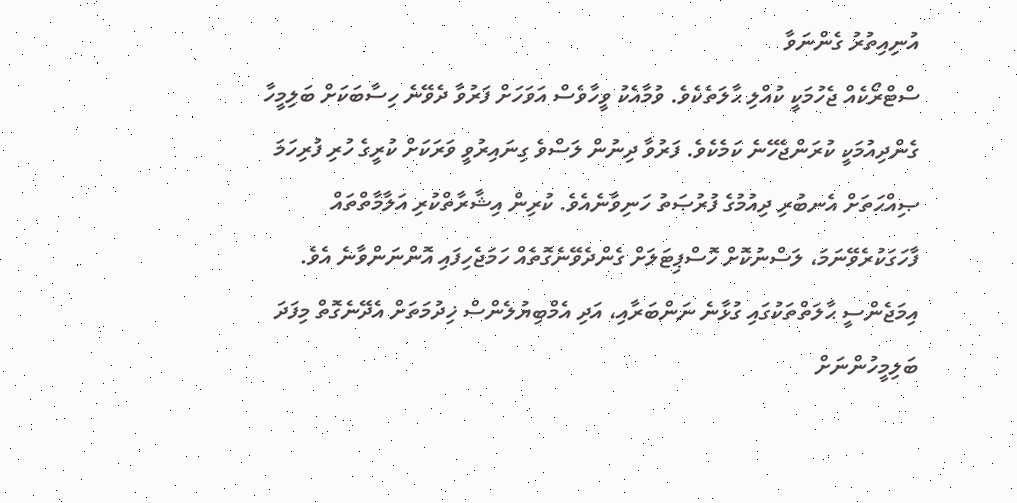އުނިއިތުރު ގެންނަވާ
ސްޓްރޯކެއް ޖެހުމަކީ ކުއްލި ޙާލަތެކެވެ. ވުމާއެކު ވީހާވެސް އަވަހަށް ފަރުވާ ދެވޭނެ ހިސާބަކަށް ބަލިމީހާ ގެންދިއުމަކީ ކުރަންޖެހޭނެ ކަމެކެވެ. ފަރުވާ ދިނުން ލަސްވެ ގިނައިރުވީ ވަރަކަށް ކުރީގެ ހުރި ފުރިހަމަ ޞިއްޙަތަށް އެނބުރި ދިއުމުގެ ފުރުޞަތު ހަނިވާނެއެވެ. ކުރިން އިޝާރާތްކުރި އަލާމާތްތައް ފާހަގަކުރެވޭނަމަ، ލަސްނުކޮށް ހޮސްޕިޓަލަށް ގެންދެވޭނެގޮތެއް ހަމަޖެހިފައި އޮންނަންވާނެ އެވެ. އިމަޖެންސީ ޙާލަތްތަކުގައި ގުޅާނެ ނަންބަރާއި، އަދި އެމްބިޔުލެންސް ޚިދުމަތަށް އެދޭނެގޮތް މިފަދަ ބަލިމީހުންނަށް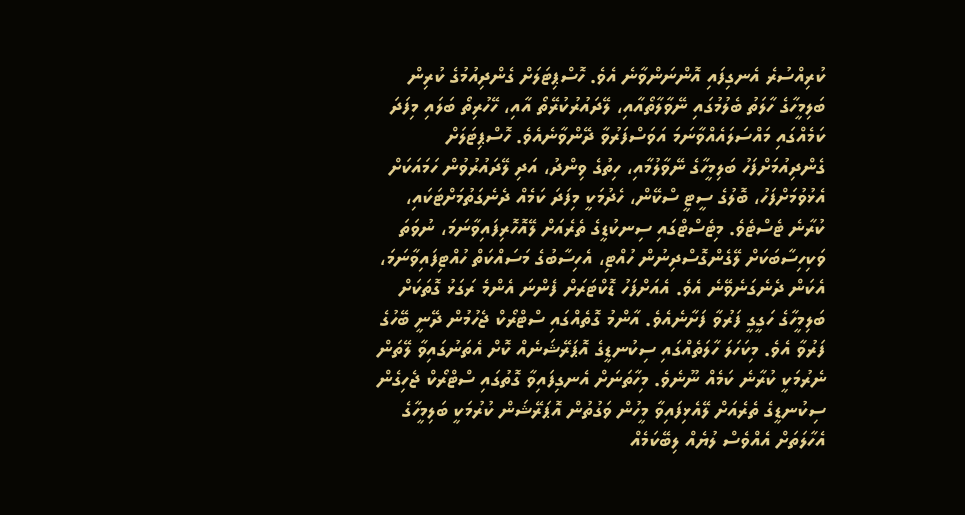ކުރިއްސުރެ އެނގިފައި އޮންނަންވާނެ އެވެ. ހޮސްޕިޓަލަށް ގެންދިއުމުގެ ކުރިން ބަލިމީހާގެ ހާލަތު ބެލުމުގައި ނޭވާލާތޯއާއި، ލޭދައުރުކުރޭތޯ އާއި، ހޭހުރިތޯ ބަލައި މިފަދަ ކަމެއްގައި މައްސަލައެއްވާނަމަ އަވަސްފަރުވާ ދޭންވާނެއެވެ. ހޮސްޕިޓަލަށް ގެންދިއުމަށްފަހު ބަލިމީހާގެ ނޭވާލުމާއި، ހިތުގެ ވިންދު، އަދި ލޭދައުރުވުން ހަމައަކަށް އެޅުވުމަށްފަހު، ބޮލުގެ ސީޓީ ސްކޭން، ހެދުމަކީ މިފަދަ ކަމެއް ދެނެގަތުމަށްޓަކައި، ކުރާނެ ޓެސްޓެވެ. މިޓެސްޓްގައި ސިނކުޑީގެ ތެރެއަށް ލޭއޮހޮރިފައިވާނަމަ، ނުވަތަ ވަކިހިސާބަކަށް ލޭގެންގޮސްދިނުން ހުއްޓި، އެހިސާބުގެ މަސައްކަތް ހުއްޓިފައިވާނަމަ، އެކަން ދެނެގަނެވޭނެ އެވެ. އެއަށްފަހު ޑޮކްޓަރަށް ފެންނަ އެންމެ ރަގަޅު ގޮތަކަށް ބަލިމީހާގެ ހަގީގީ ފަރުވާ ފަށާނެއެވެ. އާންމު ގޮތެއްގައި ސްޓްރޯކް ޖެހުމުން ދޭނީ ބޭހުގެ ފަރުވާ އެވެ. މިކަހަލަ ހާލަތެއްގައި ސިކުނޑީގެ އޮޕަރޭޝަނެއް ކޮށް އެތަނުގައިވާ ލޭތަން ނެރުމަކީ ކުރާނެ ކަމެއް ނޫނެވެ. މިހާތަނަށް އެނގިފައިވާ ގޮތުގައި ސްޓްރޯކް ޖެހިގެން ސިކުނޑީގެ ތެރެއަށް ލޭއެޅިފައިވާ މީހުން ވަގުތުން އޮޕަރޭޝަން ކުރުމަކީ ބަލިމީހާގެ އެހާލަތަށް އެއްވެސް ލުޔެއް ލިބޭކަމެއް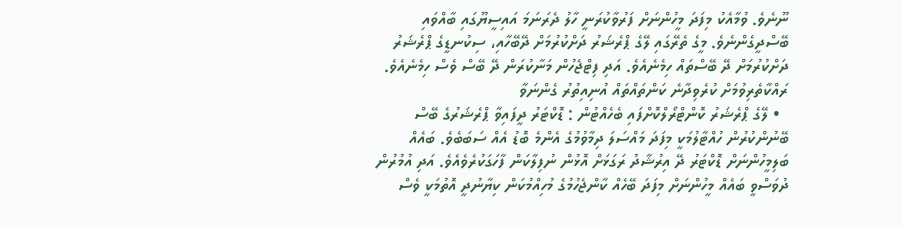ނޫނެވެ. ވުމާއެކު މިފަދަ މީހުންނަށް ފަރުވާކުރަނީ ހާލު ދެރަނަމަ އައިސީޔޫގައި ބާއްވައި ބޭސްދީގެންނެވެ. މީގެ ތެރޭގައި ލޭގެ ޕްރެޝަރު ދަށްކުރުމަށް ދޭބޭހާއި، ސިކުނޑީގެ ޕްރެޝަރު ދަށްކުރުމަށް ދޭ ބޭސްތައް ހިމެނެއެވެ. އަދި ފިޓްޖެހުން މަނާކުރަން ދޭ ބޭސް ވެސް ހިމެނެއެވެ.
ރައްކާތެރިވުމަށް ކުރެވިދާނެ ކަންތައްތައް އުނިއިތުރު ގެންނަވާ
  • ލޭގެ ޕްރެޝަރު ކޮންޓްރޯލްކޮށްފައި ބެހެއްޓުން : ޑޮކްޓަރު ދީފައިވާ ޕްރެޝަރުގެ ބޭސް ބޭނުންކުރުން ހުއްޓާލުމަކީ މިފަދަ މައްސަލަ ދިމާވުމުގެ އެންމެ ބޮޑު އެއް ސަބަބެވެ. ބައެއް ބަލިމީހުންނަށް ޑޮކްޓަރު ދޭ އިރުޝާދު ރަގަޅަށް އޮޅުން ނުފިލާކަން ފާހަގަކުރެވެއެވެ. އަދި އުމުރުން ދުވަސްވީ ބައެއް މީހުންނަށް މިފަދަ ބޭހެއް ކާންޖެހުމުގެ މުހިއްމުކަން ކިޔާނުދީ އޮތުމަކީ ވެސް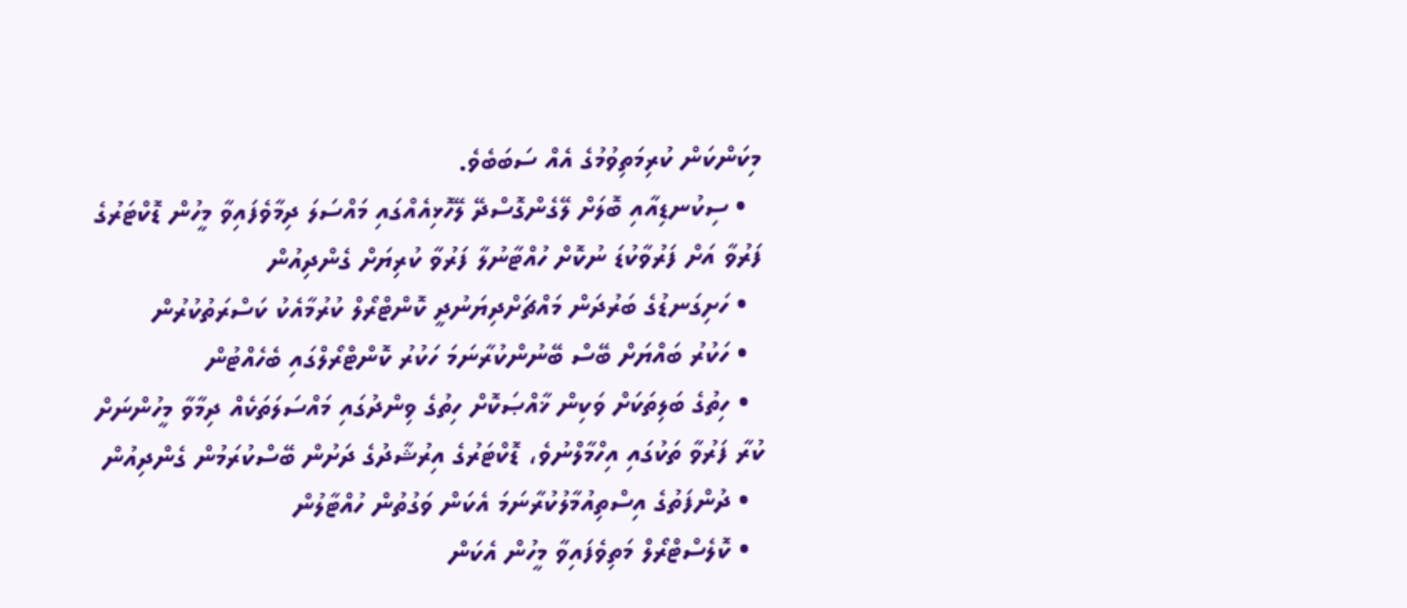މިކަންކަން ކުރިމަތިވުމުގެ އެއް ސަބަބެވެ.
  • ސިކުނޑިއާއި ބޮލަށް ލޭގެންގޮސްދޭ ލޭހޮޅިއެއްގައި މައްސަލަ ދިމާވެފައިވާ މީހުން ޑޮކްޓަރުގެ ފަރުވާ އަށް ފަރުވާކުޑަ ނުކޮށް ހުއްޓާނުލާ ފަރުވާ ކުރިޔަށް ގެންދިއުން
  • ހަށިގަނޑުގެ ބަރުދަން މައްޗަށްދިޔަނުދީ ކޮންޓްރޯލް ކުރުމާއެކު ކަސްރަތުކުރުން
  • ހަކުރު ބައްޔަށް ބޭސް ބޭނުންކުރާނަމަ ހަކުރު ކޮންޓްރޯލްގައި ބެހެއްޓުން
  • ހިތުގެ ބަލިތަކަށް ވަކިން ޚާއްޞަކޮށް ހިތުގެ ވިންދުގައި މައްސަލަތަކެއް ދިމާވާ މީހުންނަށް ކުރާ ފަރުވާ ތަކުގައި އިހްމާލްނުވެ، ޑޮކްޓަރުގެ އިރުޝާދުގެ ދަށުން ބޭސްކުރަމުން ގެންދިއުން
  • ދުންފަތުގެ އިސްތިއުމާލުކުރާނަމަ އެކަން ވަގުތުން ހުއްޓާލުން
  • ކޮލެސްޓްރޯލް މަތިވެފައިވާ މީހުން އެކަން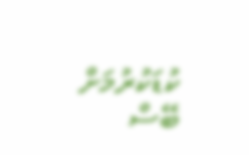ކުޑަކުރުމަށް ބޭސް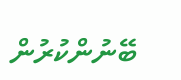ބޭނުންކުރުން